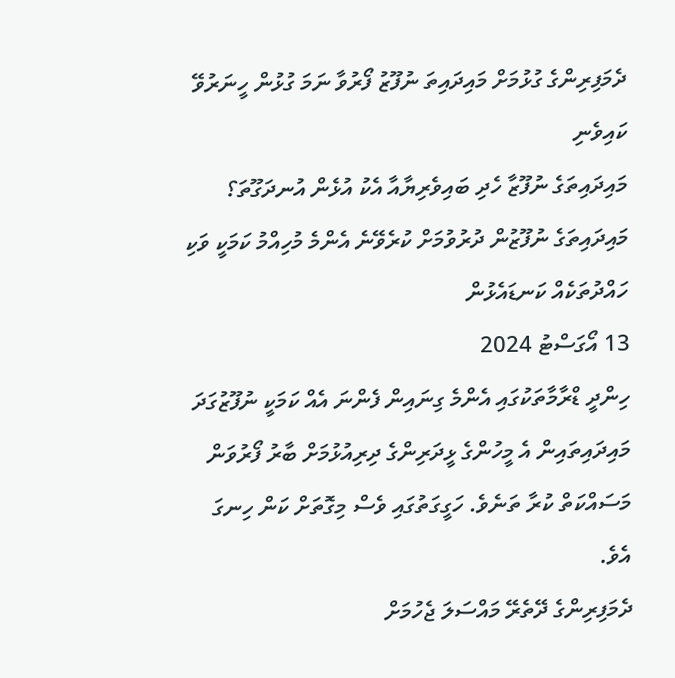ދެމަފިރިންގެ ގުޅުމަށް މައިދައިތަ ނުފޫޒު ފޯރުވާ ނަމަ ގުޅުން ހީނަރުވޭ
ކައިވެނި
މައިދައިތަގެ ނުފޫޒާ ހެދި ބައިވެރިޔާއާ އެކު އުޅެން އުނދަގޫތަ؟
މައިދައިތަގެ ނުފޫޒުން ދުރުވުމަށް ކުރެވޭނެ އެންމެ މުހިއްމު ކަމަކީ ވަކި ހައްދުތަކެއް ކަނޑައެޅުން
13 އޯގަސްޓު 2024
ހިންދީ ޑްރާމާތަކުގައި އެންމެ ގިނައިން ފެންނަ އެއް ކަމަކީ ނުފޫޒުގަދަ މައިދައިތައިން އެ މީހުންގެ ޅީދަރިންގެ ދިރިއުޅުމަށް ބާރު ފޯރުވަން މަސައްކަތް ކުރާ ތަނެވެ. ހަގީގަތުގައި ވެސް މިގޮތަށް ކަން ހިނގަ އެވެ.
ދެމަފިރިންގެ ދޭތެރޭ މައްސަލަ ޖެހުމަށް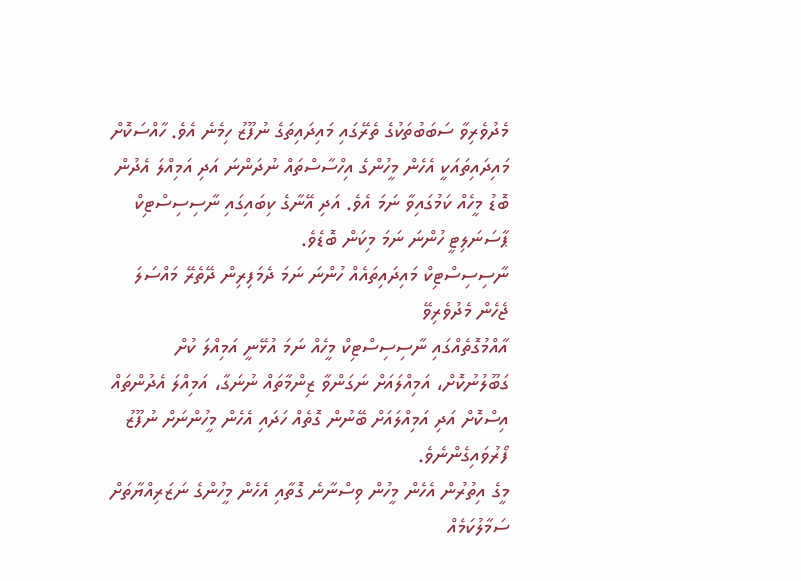މެދުވެރިވާ ސަބަބުތަކުގެ ތެރޭގައި މައިދައިތަގެ ނުފޫޒު ހިމެނެ އެވެ. ހާއްސަކޮށް މައިދައިތައަކީ އެހެން މީހުންގެ އިހްސާސްތައް ނުދަންނަ އަދި އަމިއްލަ އެދުން ބޮޑު މީހެއް ކަމުގައިވާ ނަމަ އެވެ. އަދި އޭނާގެ ކިބައިގައި ނާސިސިސްޓިކް ޕާސަނަލިޓީ ހުންނަ ނަމަ މިކަން ބޮޑެވެ.
ނާސިސިސްޓިކް މައިދައިތައެއް ހުންނަ ނަމަ ދެމަފިރިން ދޭތެރޭ މައްސަލަ ޖެހެން މެދުވެރިވޭ
އާއްމުގޮތެއްގައި ނާސިސިސްޓިކް މީހެއް ނަމަ އުޅޭނީ އަމިއްލަ ކުށް ގަބޫލުނުކޮށް، އަމިއްލައަށް ނަގަންވާ ޒިންމާތައް ނުނަގާ، އަމިއްލަ އެދުންތައް އިސްކޮށް އަދި އަމިއްލައަށް ބޭނުން ގޮތެއް ހަދައި އެހެން މީހުންނަށް ނުފޫޒު ފޯރުވައިގެންނެވެ.
މީގެ އިތުރުން އެހެން މީހުން ވިސްނާނެ ގޮތާއި އެހެން މީހުންގެ ނަޒަރިއްޔާތަށް ސަމާލުކަމެއް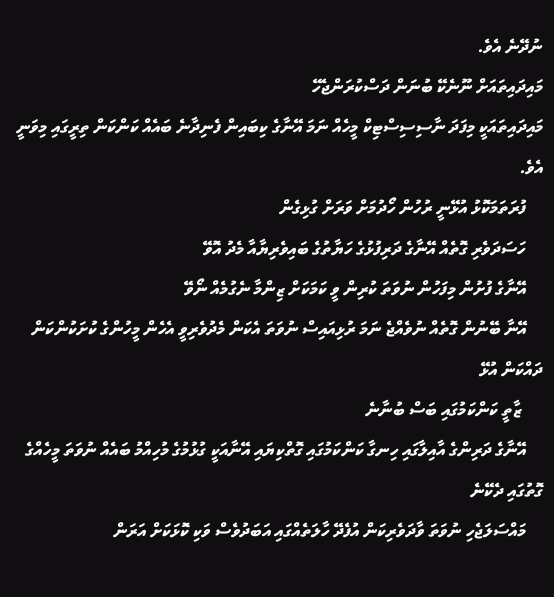ނުދޭނެ އެވެ.
މައިދައިތައަށް ނޫނެކޭ ބުނަން ދަސްކުރަންޖެހޭ
މައިދައިތައަކީ މިފަދަ ނާސިސިސްޓިކް މީހެއް ނަމަ އޭނާގެ ކިބައިން ފެނިދާނެ ބައެއް ކަންކަން ތިރީގައި މިވަނީ އެވެ.
    ފުރަތަމަކޮޅު އުޅޭނީ ރުހުން ހޯދުމަށް ވަރަށް ގުޅިގެން
    ހަސަދަވެރި ގޮތެއް އޭނާގެ ދަރިފުޅުގެ ހަޔާތުގެ ބައިވެރިޔާއާ މެދު އޮވޭ
    އޭނާގެ ފުށުން މިފަހުން ނުވަތަ ކުރިން ވީ ކަމަކަށް ޒިންމާ ނެގުމެއް ނޯވޭ
    އޭނާ ބޭނުން ގޮތެއް ނުވެއްޖެ ނަމަ ރުޅިއައިސް ނުވަތަ އެކަން މެދުވެރިވީ އެހެން މީހުންގެ ކުށަކުންކަން ދައްކަން އުޅޭ
     ޒާތީ ކަންކަމުގައި ބަސް ބުނާނެ
    އޭނާގެ ދަރިންގެ އާއިލާގައި ހިނގާ ކަންކަމުގައި ގޮތްކިޔައި އޭނާއަކީ ގުޅުމުގެ މުހިއްމު ބައެއް ނުވަތަ މީހެއްގެ ގޮތުގައި ދެކޭނެ
    މައްސަލަޖެހި ނުވަތަ ވާދަވެރިކަން އުފެދޭ ހާލަތެއްގައި އަބަދުވެސް ވަކި ކޮޅަކަށް އަރަން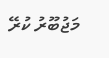މަޖުބޫރު ކުރޭ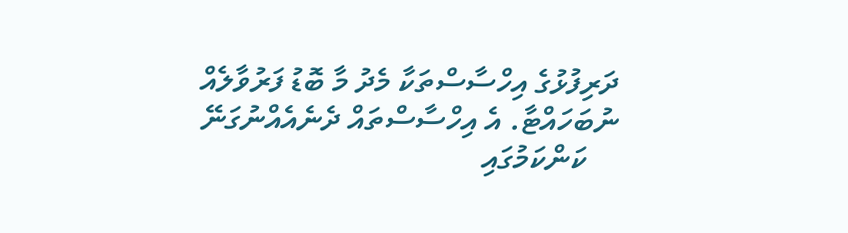ދަރިފުޅުގެ އިހްސާސްތަކާ މެދު މާ ބޮޑު ފަރުވާލެއް ނުބަހައްޓާ. އެ އިހްސާސްތައް ދެނެއެއްނުގަނޭ
    ކަންކަމުގައި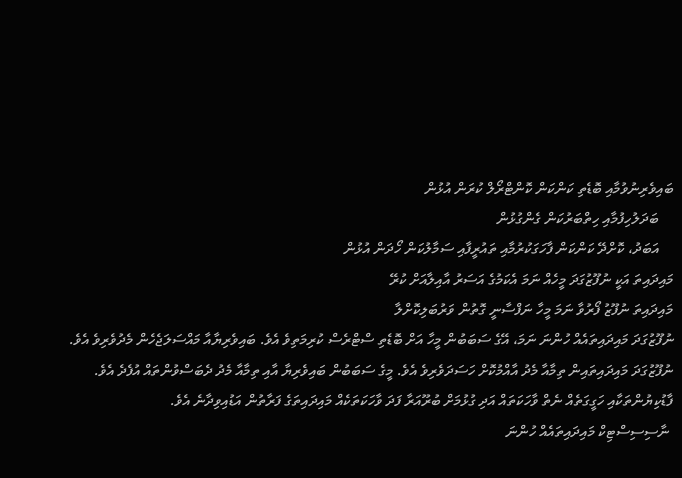ބައިވެރިނުވުމާއި ބޮޑެތި ކަންކަން ކޮންޓްރޯލް ކުރަން އުޅުން
    ބަދަލުހިފުމާއި ހިތްބަރުކަން ގެންގުޅުން
    އަބަދު، ކޮށްދޭ ކަންކަން ފާހަގަކުރުމާއި ތައުރީފާއި ސަމާލުކަން ހޯދަން އުޅުން
މައިދައިތަ އަކީ ނުފޫޒުގަދަ މީހެއް ނަމަ އެކަމުގެ އަސަރު އާއިލާއަށް ކުރޭ
މައިދައިތަ ނުފޫޒު ފޯރުވާ ނަމަ މީހާ ނަފްސާނީ ގޮތުން ވަރުބަލިކޮށްލާ
ނުފޫޒުގަދަ މައިދައިތައެއް ހުންނަ ނަމަ، އޭގެ ސަބަބުން މީހާ އަށް ބޮޑެތި ސްޓްރެސް ކުރިމަތިވެ އެވެ. ބައިވެރިޔާއާ މައްސަލަޖެހެން މެދުވެރިވެ އެވެ.
ނުފޫޒުގަދަ މައިދައިތައިން ތިމާއާ މެދު އާއްމުކޮށް ހަސަދަވެރިވެ އެވެ. މީގެ ސަބަބުން ބައިވެރިޔާ އާއި ތިމާއާ މެދު ދެބަސްވުންތައް އުފެދެ އެވެ.
ފާޑުކިޔުންތަކާއި ހަގީގަތެއް ނެތް ވާހަކަތައް އަދި ގުޅުމަށް ބުރޫއަރާ ފަދަ ވާހަކަތަކެއް މައިދައިތަގެ ފަރާތުން އަޑުއިވިދާނެ އެވެ.
 ނާސިސިސްޓިކް މައިދައިތައެއް ހުންނަ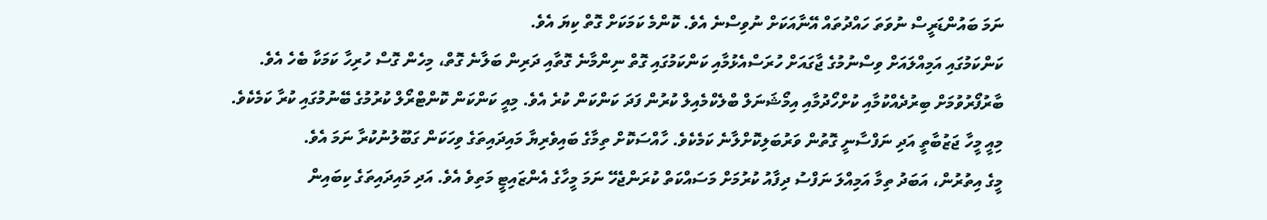ނަމަ ބައުންޑަރީސް ނުވަތަ ހައްދުތައް އޭނާއަކަށް ނުވިސްނެ އެވެ. ކޮންމެ ކަމަކަށް ގޮތް ކިޔަ އެވެ.
ކަންކަމުގައި އަމިއްލައަށް ވިސްނުމުގެ ޖާގައަށް ހުރަސްއެޅުމާއި ކަންކަމުގައި ގޮތް ނިންމާނެ ގޮތާއި ދަރިން ބަލާނެ ގޮތް، މިހެން ގޮސް ހުރިހާ ކަމަކާ ބެހެ އެވެ.
ބާރުފޯރުވުމަށް ބިރުދެއްކުމާއި ކުށްހޯދުމާއި އިމޯޝަނަލް ބްލެކްމެއިލް ކުރުން ފަދަ ކަންކަން ކުރެ އެވެ. މިއީ ކަންކަން ކޮންޓްރޯލް ކުރުމުގެ ބޭނުމުގައި ކުރާ ކަމެކެވެ.
މިއީ މީހާ ޖަޒުބާތީ އަދި ނަފްސާނީ ގޮތުން ވަރުބަލިކޮށްލާނެ ކަމެކެވެ. ހާއްސަކޮށް ތިމާގެ ބައިވެރިޔާ މައިދައިތަގެ ވިހަކަން ގަބޫލުނުކުރާ ނަމަ އެވެ.
މީގެ އިތުރުން، އަބަދު ތިމާ އަމިއްލަ ނަފްސު ދިފާއު ކުރުމަށް މަސައްކަތް ކުރަންޖެހޭ ނަމަ މީހާގެ އެންޒައިޓީ މަތިވެ އެވެ. އަދި މައިދައިތަގެ ކިބައިން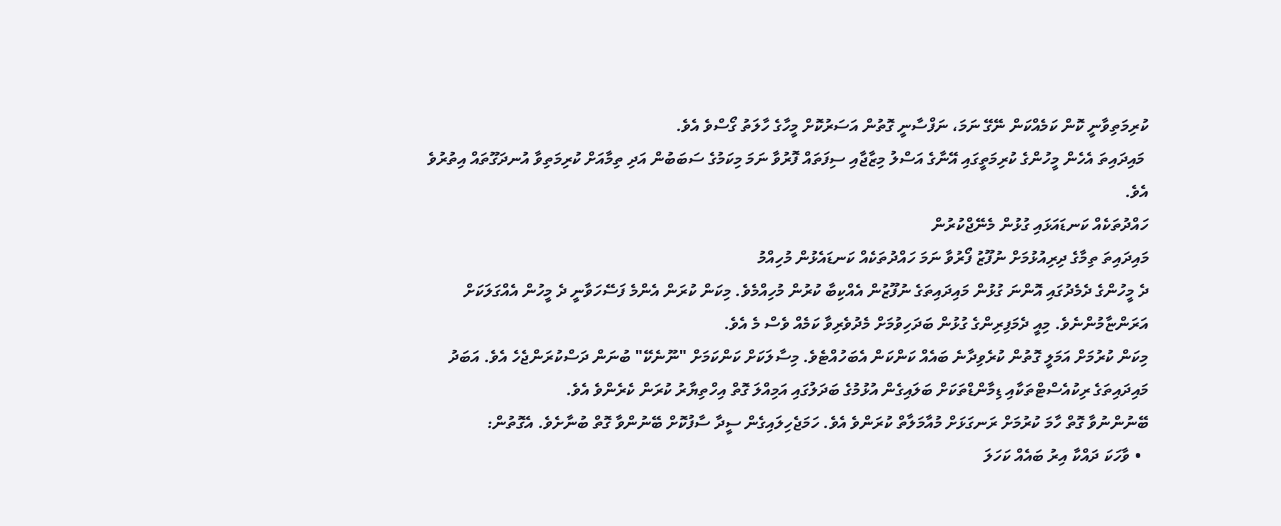ކުރިމަތިވާނީ ކޮން ކަމެއްކަން ނޭގޭ ނަމަ، ނަފްސާނީ ގޮތުން އަސަރުކޮށް މީހާގެ ހާލަތު ގޯސްވެ އެވެ.
 މައިދައިތަ އެހެން މީހުންގެ ކުރިމަތީގައި އޭނާގެ އަސްލު މިޒާޖާއި ސިފަތައް ފޮރުވާ ނަމަ މިކަމުގެ ސަބަބުން އަދި ތިމާއަށް ކުރިމަތިވާ އުނދަގޫތައް އިތުރުވެ އެވެ.
ހައްދުތަކެއް ކަނޑައަޅައި ގުޅުން މެނޭޖްކުރުން
މައިދައިތަ ތިމާގެ ދިރިއުޅުމަށް ނުފޫޒު ފޯރުވާ ނަމަ ހައްދުތަކެއް ކަނޑައެޅުން މުހިއްމު
ދެ މީހުންގެ ދެމެދުގައި އޮންނަ ގުޅުން މައިދައިތަގެ ނުފޫޒުން އެއްކިބާ ކުރުން މުހިއްމެވެ. މިކަން ކުރަން އެންމެ ފަސޭހަވާނީ ދެ މީހުން އެއްގަލަކަށް އަރަންޏާމުންނެވެ. މިއީ ދެމަފިރިންގެ ގުޅުން ބަދަހިވުމަށް މެދުވެރިވާ ކަމެއް ވެސް މެ އެވެ.
މިކަން ކުރުމަށް އަމަލީ ގޮތުން ކުރެވިދާނެ ބައެއް ކަންކަން އެބަހުއްޓެވެ. މިސާލަކަށް ކަންކަމަށް "ނޫނެކޭ" ބުނަން ދަސްކުރަންޖެހެ އެވެ. އަބަދު މައިދައިތަގެ ރިކުއެސްޓްތަކާއި ޑިމާންޑްތަކަށް ބަލައިގެން އުޅުމުގެ ބަދަލުގައި އަމިއްލަ ގޮތް އިހްތިޔާރު ކުރަން ކެރެންވެ އެވެ.
ބޭނުންނުވާ ގޮތް ހާމަ ކުރުމަށް ރަނގަޅަށް މުއާމަލާތް ކުރަންވެ އެވެ. ހަމަޖެހިލައިގެން ސީދާ ސާފުކޮށް ބޭނުންވާ ގޮތް ބުނާށެވެ. އެގޮތުން:
  • ވާހަކަ ދައްކާ އިރު ބައެއް ކަހަލަ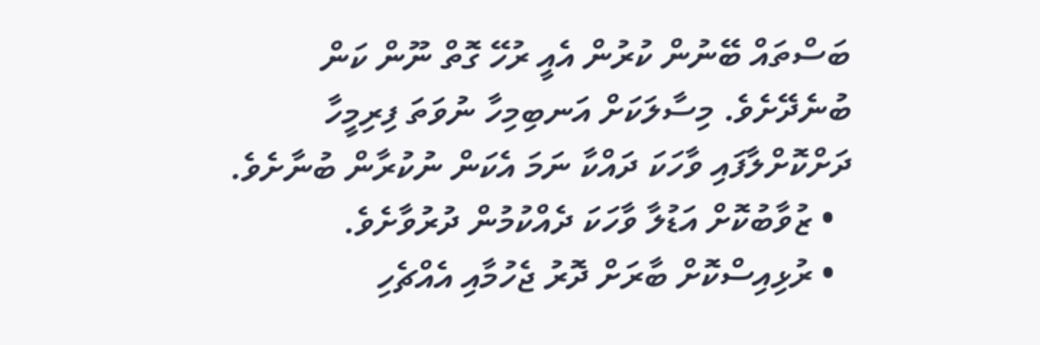ބަސްތައް ބޭނުން ކުރުން އެއީ ރުހޭ ގޮތް ނޫން ކަން ބުނެދޭށެވެ. މިސާލަކަށް އަނބިމިހާ ނުވަތަ ފިރިމީހާ ދަށްކޮށްލާފައި ވާހަކަ ދައްކާ ނަމަ އެކަން ނުކުރާން ބުނާށެވެ.
  • ޒުވާބުކޮށް އަޑުލާ ވާހަކަ ދެއްކުމުން ދުރުވާށެވެ.
  • ރުޅިއިސްކޮށް ބާރަށް ދޮރު ޖެހުމާއި އެއްޗެހި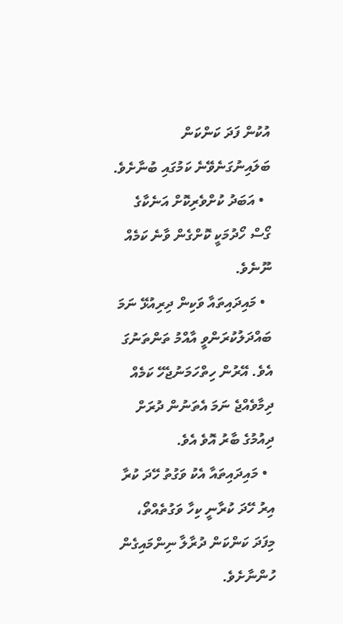އުކުން ފަދަ ކަންކަން ބަލައިނުގަނެވޭނެ ކަމުގައި ބުނާށެވެ.
  • އަބަދު ކުށްވެރިކޮށް އަނެކާގެ ގޯސް ހޯދުމަކީ ކޮށްގެން ވާނެ ކަމެއް ނޫނެވެ.
  • މައިދައިތައާ ވަކިން ދިރިއުޅޭ ނަމަ ބައްދަލުކުރަންވީ އާއްމު ތަންތަނުގަ އެވެ. އޭރުން ހިތްހަމަނުޖެހޭ ކަމެއް ދިމާވެއްޖެ ނަމަ އެތަނުން ދުރަށް ދިއުމުގެ ބާރު އޮވެ އެވެ.
  • މައިދައިތައާ އެކު ވަގުތު ހޭދަ ކުރާ އިރު ހޭދަ ކުރާނީ ކިހާ ވަގުތެއްތޯ، މިފަދަ ކަންކަން ދުރާލާ ނިންމައިގެން ހުންނާށެވެ.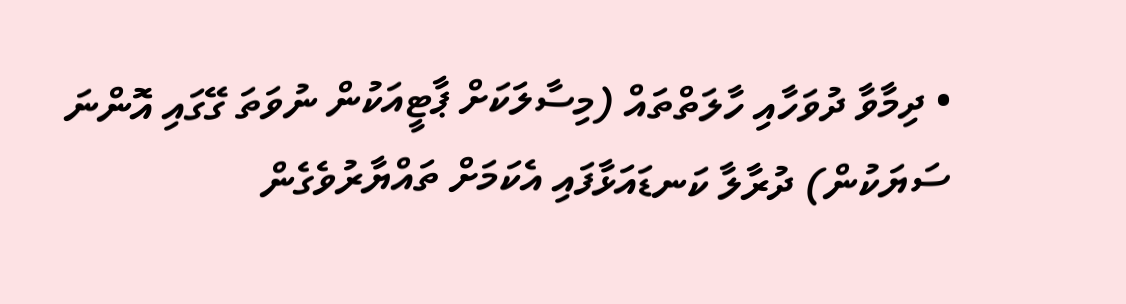• ދިމާވާ ދުވަހާއި ހާލަތްތައް (މިސާލަކަށް ޕާޓީއަކުން ނުވަތަ ގޭގައި އޮންނަ ސަޔަކުން) ދުރާލާ ކަނޑައަޅާފައި އެކަމަށް ތައްޔާރުވެގެން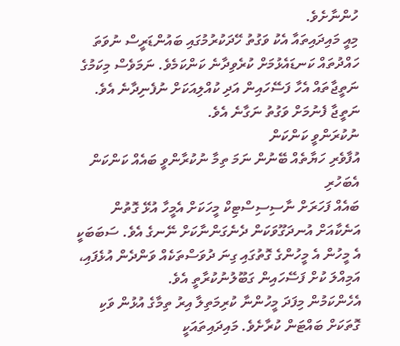ހުންނާށެވެ.
މިއީ މައިދައިތައާ އެކު ވަގުތު ހޭދަކުރުމުގައި ބައުންޑަރީސް ނުވަތަ ހައްދުތައް ކަނޑައެޅުމަށް ކުރެވިދާނެ ކަންކަމެވެ. ނަމަވެސް މިކަމުގެ ނަތީޖާތައް އެހާ ފަސޭހައިން އަދި ކުއްލިއަކަށް ނުފެނިދާނެ އެވެ. ނަތީޖާ ފެނުމަށް ވަގުތު ނަގާނެ އެވެ.
ނުކުރަންވީ ކަންކަން
އުފާވެރި ހަޔާތެއް ބޭނުން ނަމަ ތިމާ ނުކުރާންވީ ބައެއް ކަންކަން އެބަހުރި
ބައެއް ފަހަރަށް ނާސިސިސްޓިކް މީހަކަށް އެމީހާ އުޅޭ ގޮތުން އަނެކާއަށް އުނދަގޫވަކަން ދެނެގަންނާކަށް ނޭނގެ އެވެ. ސަބަބަކީ އެ މީހުން އެ މީހުންގެ ގޮތުގައި ގިނަ ދުވަސްތަކެއް ވަންދެން އުޅެފައި، އަމިއްލަ ކުށް ފަސޭހައިން ގަބޫލުނުކުރާތީ އެވެ.
އެހެންކަމުން މިފަދަ މީހުންނާ ކުރިމަތިލާ އިރު ތިމާގެ އުޅުން ވަކި ގޮތަކަށް ބައްޓަން ކުރާށެވެ. މައިދައިތައަކީ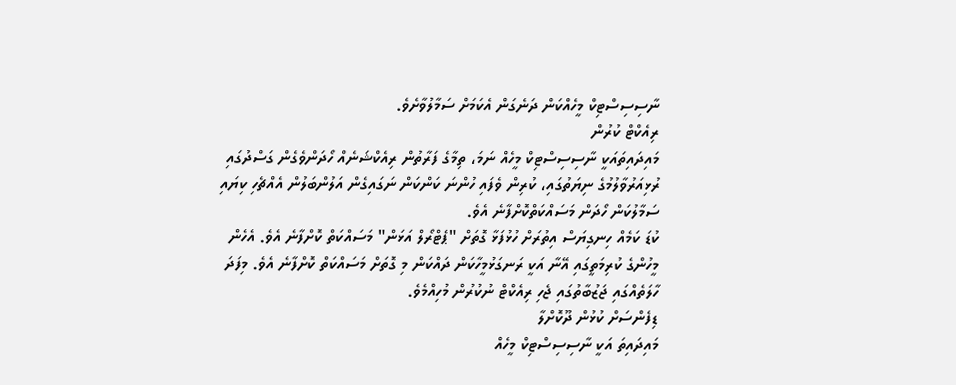ނާސިސިސްޓިކް މީހެއްކަން ދަނެގަން އެކަމަށް ސަމާލުވާށެވެ.
ރިއެކްޓް ކުރުން
މައިދައިތައަކީ ނާސިސިސްޓިކް މީހެއް ނަމަ، ތިމާގެ ފަރާތުން ރިއެކްޝަނެއް ހޯދަންވެގެން ގަސްދުގައި ރުޅިއަރުވާލުމުގެ ނިޔަތުގައި، ކުރިން ވެފައި ހުންނަ ކަންކަން ނަގައިގެން އަލުންބަލުން އެއްޗެހި ކިޔައި ސަމާލުކަން ހޯދަން މަސައްކަތްކޮށްފާނެ އެވެ.
ކުޑަ ކަމެއް ހިނގިޔަސް އިތުރަށް ހުޅުފަޅާ ގޮތަށް "ޕެޓްރޯލް އަޅަން" މަސައްކަތް ކޮށްފާނެ އެވެ. އެހެން މީހުންގެ ކުރިމަތީގައި އޭނާ އަކީ ރަނގަޅުމީހާކަން ދައްކަން މި ގޮތަށް މަސައްކަތް ކޮށްފާނެ އެވެ. މިފަދަ ހާލަތެއްގައި ޖަޒުބާތުގައި ޖެހި ރިއެކްޓް ނުކުރުން މުހިއްމެވެ.
ޑިފެންސަށް ކުޅުން ދޫކޮށްލާ
މައިދައިތަ އަކީ ނާސިސިސްޓިކް މީހެއް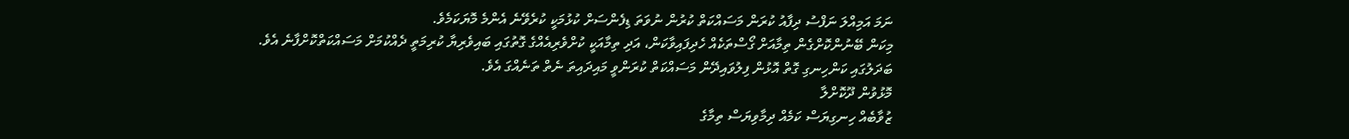ނަމަ އަމިއްލަ ނަފްސު ދިފާއު ކުރަން މަސައްކަތް ކުރުން ނުވަތަ ޑިފެންސަށް ކުޅުމަކީ ކުރެވޭނެ އެންމެ މޮޔަކަމެވެ.
މިކަން ބޭނުންކޮށްގެން ތިމާއަށް ގޯސްތަކެއް ހެދިފައިވާކަން، އަދި ތިމާއަކީ ކުށްވެރިއެއްގެ ގޮތުގައި ބައިވެރިޔާ ކުރިމަތީ ދެއްކުމަށް މަސައްކަތްކޮށްފާނެ އެވެ. ބަދަލުގައި ކަންހިނގި ގޮތް އޮޅުން ފިލުވައިދޭން މަސައްކަތް ކުރަންވީ މައިދައިތަ ނެތް ތަނެއްގަ އެވެ.
މޮޅުވުން ދޫކޮށްލާ
ޒުވާބެއް ހިނގިޔަސް ކަމެއް ދިމާވިޔަސް ތިމާގެ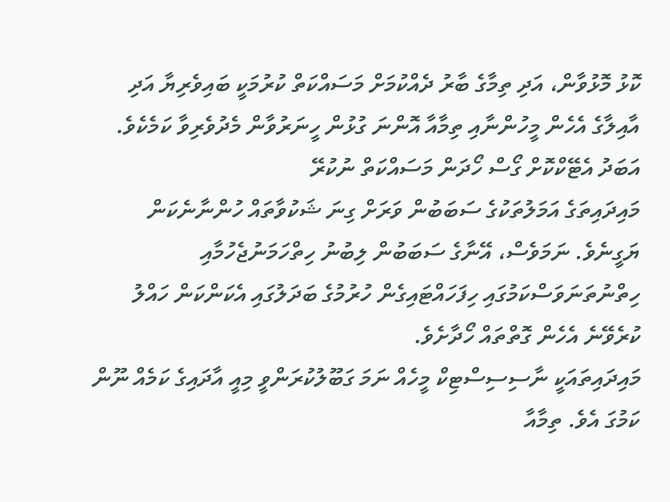ކޮޅު މޮޅުވާން، އަދި ތިމާގެ ބާރު ދެއްކުމަށް މަސައްކަތް ކުރުމަކީ ބައިވެރިޔާ އަދި އާއިލާގެ އެހެން މީހުންނާއި ތިމާއާ އޮންނަ ގުޅުން ހީނަރުވާން މެދުވެރިވާ ކަމެކެވެ.
އަބަދު އެޓޭކްކޮށް ގޯސް ހޯދަން މަސައްކަތް ނުކުރޭ
މައިދައިތަގެ އަމަލުތަކުގެ ސަބަބުން ވަރަށް ގިނަ ޝަކުވާތައް ހުންނާނެކަން ޔަގީނެވެ. ނަމަވެސް، އޭނާގެ ސަބަބުން ލިބުނު ހިތްހަމަނުޖެހުމާއި ހިތްނުތަނަވަސްކަމުގައި ހިފަހައްޓައިގެން ހުރުމުގެ ބަދަލުގައި އެކަންކަން ހައްލު ކުރެވޭނެ އެހެން ގޮތްތައް ހޯދާށެވެ.
މައިދައިތައަކީ ނާސިސިސްޓިކް މީހެއް ނަމަ ގަބޫލުކުރަންވީ މިއީ އާދައިގެ ކަމެއް ނޫން ކަމުގަ އެވެ. ތިމާއާ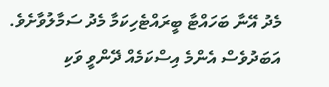މެދު އޭނާ ބަހައްޓާ ބީރައްޓެހިކަމާ މެދު ސަމާލުވާށެވެ. އަބަދުވެސް އެންމެ އިސްކަމެއް ދޭންވީ ވަކި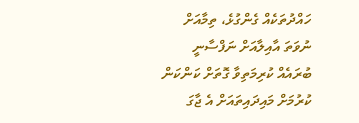ހައްދުތަކެއް ގެންގުޅެ، ތިމާއަށް ނުވަތަ އާއިލާއަށް ނަފްސާނީ ބުރައެއް ކުރިމަތިވާ ގޮތަށް ކަންކަން ކުރުމަށް މައިދައިތައަށް އެ ޖާގަ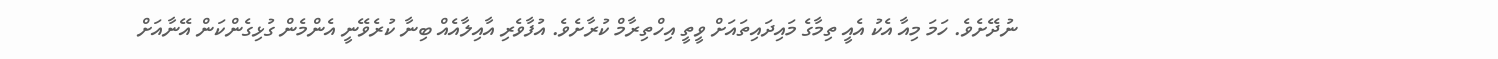ނުދޭށެވެ. ހަމަ މިއާ އެކު އެއީ ތިމާގެ މައިދައިތައަށް ވީތީ އިހްތިރާމް ކުރާށެވެ. އުފާވެރި އާއިލާއެއް ބިނާ ކުރެވޭނީ އެންމެން ގުޅިގެންކަން އޭނާއަށް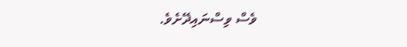ވެސް ވިސްނައިދޭށެވެ.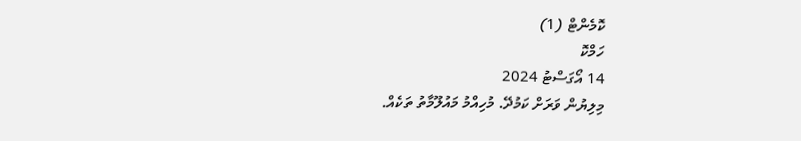ކޮމެންޓް (1)
ހަމްކޮ
14 އޯގަސްޓު 2024
މިލިޔުން ވަރަށް ކަމުދޭ. މުހިއްމު މައުލޫމާތު ތަކެއް.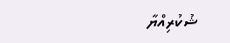ޝުކުރިއްޔާ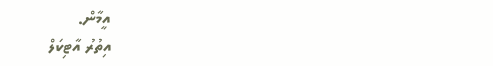އީމާން.
އިތުރު އާޓިކަލް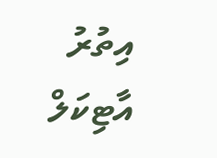އިތުރު އާޓިކަލް